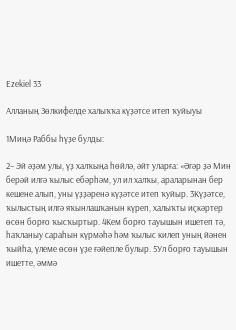Ezekiel 33

Алланың Зөлкифелде халыҡҡа күҙәтсе итеп ҡуйыуы

1Миңә Раббы һүҙе булды:

2– Эй әҙәм улы, үҙ халҡыңа һөйлә, әйт уларға: «Әгәр ҙә Мин берәй илгә ҡылыс ебәрһәм, ул ил халҡы, араларынан бер кешене алып, уны үҙҙәренә күҙәтсе итеп ҡуйыр. 3Күҙәтсе, ҡылыстың илгә яҡынлашҡанын күреп, халыҡты иҫкәртер өсөн борғо ҡысҡыртыр. 4Кем борғо тауышын ишетеп тә, һаҡланыу сараһын күрмәһә һәм ҡылыс килеп уның йәнен ҡыйһа, үлеме өсөн үҙе ғәйепле булыр. 5Ул борғо тауышын ишетте, әммә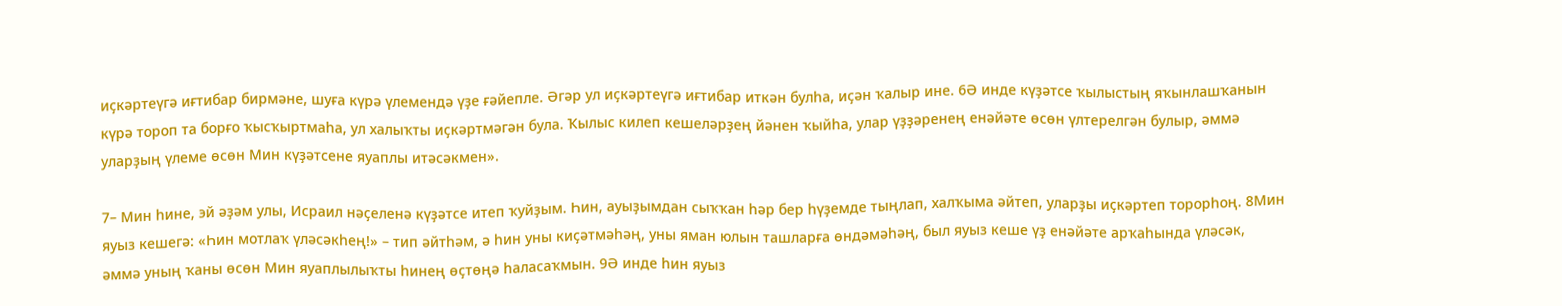иҫкәртеүгә иғтибар бирмәне, шуға күрә үлемендә үҙе ғәйепле. Әгәр ул иҫкәртеүгә иғтибар иткән булһа, иҫән ҡалыр ине. 6Ә инде күҙәтсе ҡылыстың яҡынлашҡанын күрә тороп та борғо ҡысҡыртмаһа, ул халыҡты иҫкәртмәгән була. Ҡылыс килеп кешеләрҙең йәнен ҡыйһа, улар үҙҙәренең енәйәте өсөн үлтерелгән булыр, әммә уларҙың үлеме өсөн Мин күҙәтсене яуаплы итәсәкмен».

7– Мин һине, эй әҙәм улы, Исраил нәҫеленә күҙәтсе итеп ҡуйҙым. Һин, ауыҙымдан сыҡҡан һәр бер һүҙемде тыңлап, халҡыма әйтеп, уларҙы иҫкәртеп торорһоң. 8Мин яуыз кешегә: «Һин мотлаҡ үләсәкһең!» – тип әйтһәм, ә һин уны киҫәтмәһәң, уны яман юлын ташларға өндәмәһәң, был яуыз кеше үҙ енәйәте арҡаһында үләсәк, әммә уның ҡаны өсөн Мин яуаплылыҡты һинең өҫтөңә һаласаҡмын. 9Ә инде һин яуыз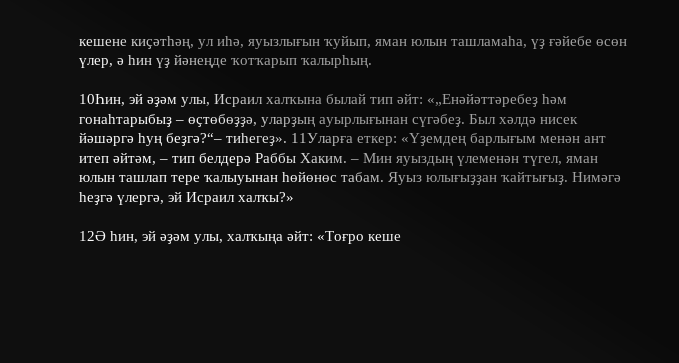кешене киҫәтһәң, ул иһә, яуызлығын ҡуйып, яман юлын ташламаһа, үҙ ғәйебе өсөн үлер, ә һин үҙ йәнеңде ҡотҡарып ҡалырһың.

10Һин, эй әҙәм улы, Исраил халҡына былай тип әйт: «„Енәйәттәребеҙ һәм гонаһтарыбыҙ – өҫтөбөҙҙә, уларҙың ауырлығынан сүгәбеҙ. Был хәлдә нисек йәшәргә һуң беҙгә?“– тиһегеҙ». 11Уларға еткер: «Үҙемдең барлығым менән ант итеп әйтәм, – тип белдерә Раббы Хаким. – Мин яуыздың үлеменән түгел, яман юлын ташлап тере ҡалыуынан һөйөнөс табам. Яуыз юлығыҙҙан ҡайтығыҙ. Нимәгә һеҙгә үлергә, эй Исраил халҡы?»

12Ә һин, эй әҙәм улы, халҡыңа әйт: «Тоғро кеше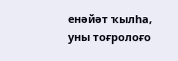енәйәт ҡылһа, уны тоғролоғо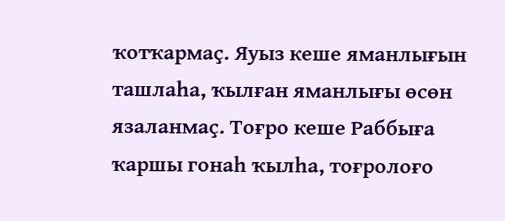ҡотҡармаҫ. Яуыз кеше яманлығын ташлаһа, ҡылған яманлығы өсөн язаланмаҫ. Тоғро кеше Раббыға ҡаршы гонаһ ҡылһа, тоғролоғо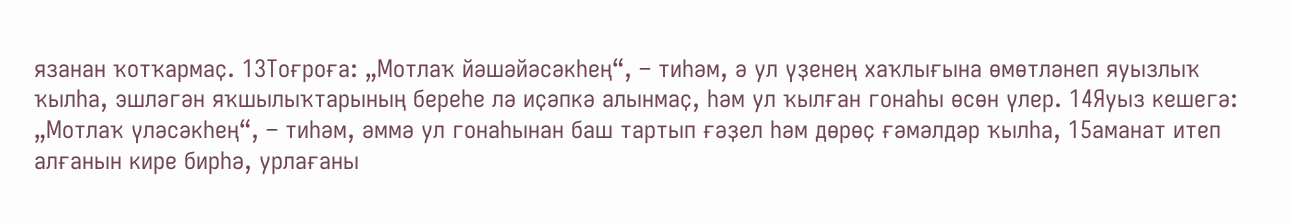язанан ҡотҡармаҫ. 13Тоғроға: „Мотлаҡ йәшәйәсәкһең“, – тиһәм, ә ул үҙенең хаҡлығына өмөтләнеп яуызлыҡ ҡылһа, эшләгән яҡшылыҡтарының береһе лә иҫәпкә алынмаҫ, һәм ул ҡылған гонаһы өсөн үлер. 14Яуыз кешегә: „Мотлаҡ үләсәкһең“, – тиһәм, әммә ул гонаһынан баш тартып ғәҙел һәм дөрөҫ ғәмәлдәр ҡылһа, 15аманат итеп алғанын кире бирһә, урлағаны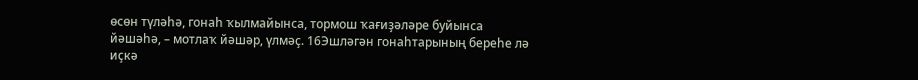өсөн түләһә, гонаһ ҡылмайынса, тормош ҡағиҙәләре буйынса йәшәһә, – мотлаҡ йәшәр, үлмәҫ. 16Эшләгән гонаһтарының береһе лә иҫкә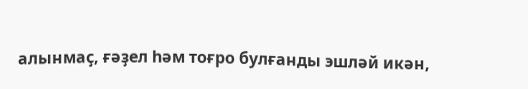алынмаҫ, ғәҙел һәм тоғро булғанды эшләй икән,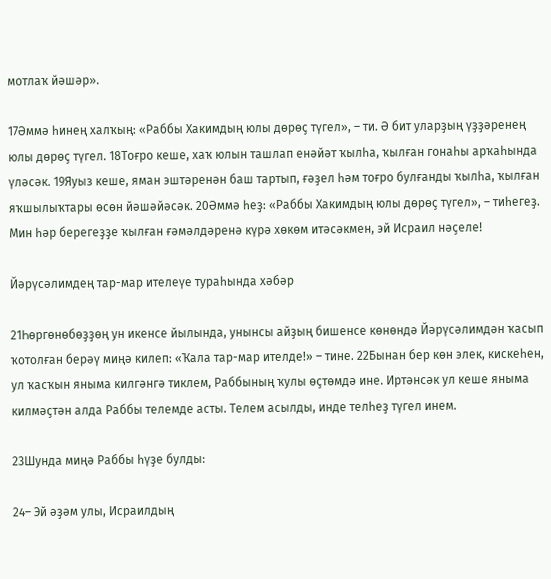мотлаҡ йәшәр».

17Әммә һинең халҡың: «Раббы Хакимдың юлы дөрөҫ түгел», – ти. Ә бит уларҙың үҙҙәренең юлы дөрөҫ түгел. 18Тоғро кеше, хаҡ юлын ташлап енәйәт ҡылһа, ҡылған гонаһы арҡаһында үләсәк. 19Яуыз кеше, яман эштәренән баш тартып, ғәҙел һәм тоғро булғанды ҡылһа, ҡылған яҡшылыҡтары өсөн йәшәйәсәк. 20Әммә һеҙ: «Раббы Хакимдың юлы дөрөҫ түгел», – тиһегеҙ. Мин һәр берегеҙҙе ҡылған ғәмәлдәренә күрә хөкөм итәсәкмен, эй Исраил нәҫеле!

Йәрүсәлимдең тар-мар ителеүе тураһында хәбәр

21Һөргөнөбөҙҙөң ун икенсе йылында, унынсы айҙың бишенсе көнөндә Йәрүсәлимдән ҡасып ҡотолған берәү миңә килеп: «Ҡала тар-мар ителде!» – тине. 22Бынан бер көн элек, кискеһен, ул ҡасҡын яныма килгәнгә тиклем, Раббының ҡулы өҫтөмдә ине. Иртәнсәк ул кеше яныма килмәҫтән алда Раббы телемде асты. Телем асылды, инде телһеҙ түгел инем.

23Шунда миңә Раббы һүҙе булды:

24– Эй әҙәм улы, Исраилдың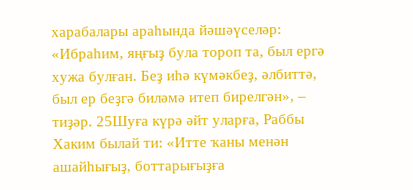харабалары араһында йәшәүселәр: «Ибраһим, яңғыҙ була тороп та, был ергә хужа булған. Беҙ иһә күмәкбеҙ, әлбиттә, был ер беҙгә биләмә итеп бирелгән», – тиҙәр. 25Шуға күрә әйт уларға, Раббы Хаким былай ти: «Итте ҡаны менән ашайһығыҙ, боттарығыҙға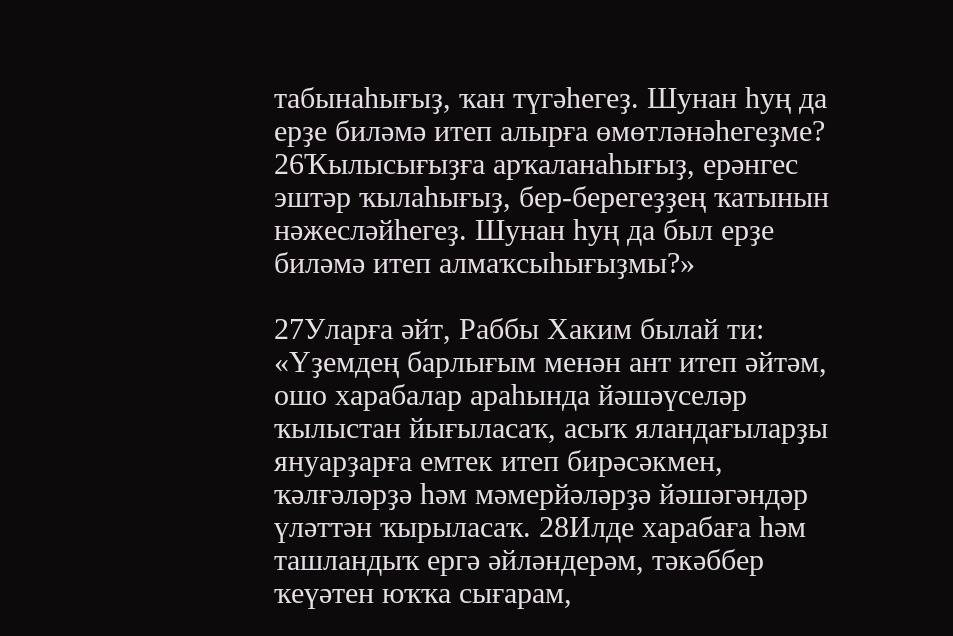табынаһығыҙ, ҡан түгәһегеҙ. Шунан һуң да ерҙе биләмә итеп алырға өмөтләнәһегеҙме? 26Ҡылысығыҙға арҡаланаһығыҙ, ерәнгес эштәр ҡылаһығыҙ, бер-берегеҙҙең ҡатынын нәжесләйһегеҙ. Шунан һуң да был ерҙе биләмә итеп алмаҡсыһығыҙмы?»

27Уларға әйт, Раббы Хаким былай ти: «Үҙемдең барлығым менән ант итеп әйтәм, ошо харабалар араһында йәшәүселәр ҡылыстан йығыласаҡ, асыҡ яландағыларҙы януарҙарға емтек итеп бирәсәкмен, ҡәлғәләрҙә һәм мәмерйәләрҙә йәшәгәндәр үләттән ҡырыласаҡ. 28Илде харабаға һәм ташландыҡ ергә әйләндерәм, тәкәббер ҡеүәтен юҡҡа сығарам,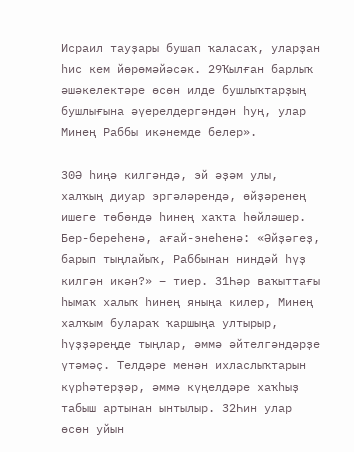Исраил тауҙары бушап ҡаласаҡ, уларҙан һис кем йөрөмәйәсәк. 29Ҡылған барлыҡ әшәкелектәре өсөн илде бушлыҡтарҙың бушлығына әүерелдергәндән һуң, улар Минең Раббы икәнемде белер».

30Ә һиңә килгәндә, эй әҙәм улы, халҡың диуар эргәләрендә, өйҙәренең ишеге төбөндә һинең хаҡта һөйләшер. Бер-береһенә, ағай-энеһенә: «Әйҙәгеҙ, барып тыңлайыҡ, Раббынан ниндәй һүҙ килгән икән?» – тиер. 31Һәр ваҡыттағы һымаҡ халыҡ һинең яныңа килер, Минең халҡым булараҡ ҡаршыңа ултырыр, һүҙҙәреңде тыңлар, әммә әйтелгәндәрҙе үтәмәҫ. Телдәре менән ихласлыҡтарын күрһәтерҙәр, әммә күңелдәре хаҡһыҙ табыш артынан ынтылыр. 32Һин улар өсөн уйын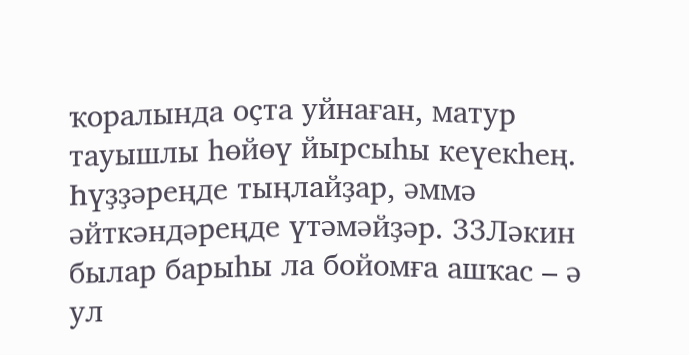ҡоралында оҫта уйнаған, матур тауышлы һөйөү йырсыһы кеүекһең. Һүҙҙәреңде тыңлайҙар, әммә әйткәндәреңде үтәмәйҙәр. 33Ләкин былар барыһы ла бойомға ашҡас – ә ул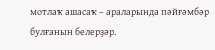мотлаҡ ашасаҡ – араларында пәйғәмбәр булғанын белерҙәр.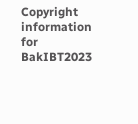Copyright information for BakIBT2023